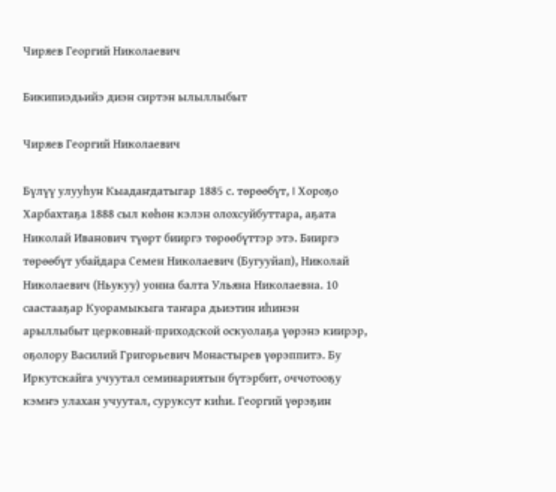Чиряев Георгий Николаевич

Бикипиэдьийэ диэн сиртэн ылыллыбыт

Чиряев Георгий Николаевич

Бүлүү улууһун Кыадаҥдатыгар 1885 с. төрөөбүт, I Хороҕо Харбахтаҕа 1888 сыл көһөн кэлэн олохсуйбуттара, аҕата Николай Иванович түөрт бииргэ төрөөбүттэр этэ. Бииргэ төрөөбүт убайдара Семен Николаевич (Бугууйап), Николай Николаевич (Ньукуу) уонна балта Ульяна Николаевна. 10 саастааҕар Куорамыкыга таҥара дьиэтин иһинэн арыллыбыт церковнай-приходской оскуолаҕа үөрэнэ киирэр, оҕолору Василий Григорьевич Монастырев үөрэппитэ. Бу Иркутскайга учуутал семинариятын бүтэрбит, оччотооҕу кэмҥэ улахан учуутал, суруксут киһи. Георгий үөрэҕин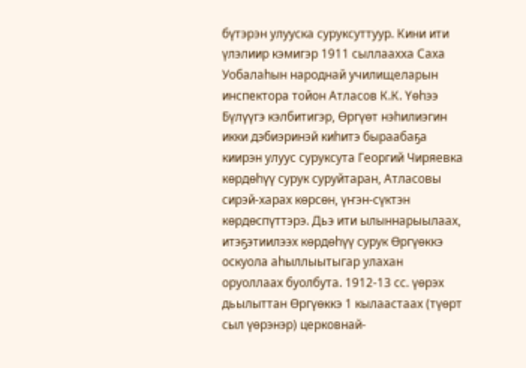бүтэрэн улууска суруксуттуур. Кини ити үлэлиир кэмигэр 1911 сыллаахха Саха Уобалаһын народнай училищеларын инспектора тойон Атласов К.К. Үөһээ Бүлүүгэ кэлбитигэр, Өргүөт нэһилиэгин икки дэбиэринэй киһитэ быраабаҕа киирэн улуус суруксута Георгий Чиряевка көрдөһүү сурук суруйтаран, Атласовы сирэй-харах көрсөн, үҥэн-сүктэн көрдөспүттэрэ. Дьэ ити ылыннарыылаах, итэҕэтиилээх көрдөһүү сурук Өргүөккэ оскуола аһыллыытыгар улахан оруоллаах буолбута. 1912-13 сс. үөрэх дьылыттан Өргүөккэ 1 кылаастаах (түөрт сыл үөрэнэр) церковнай-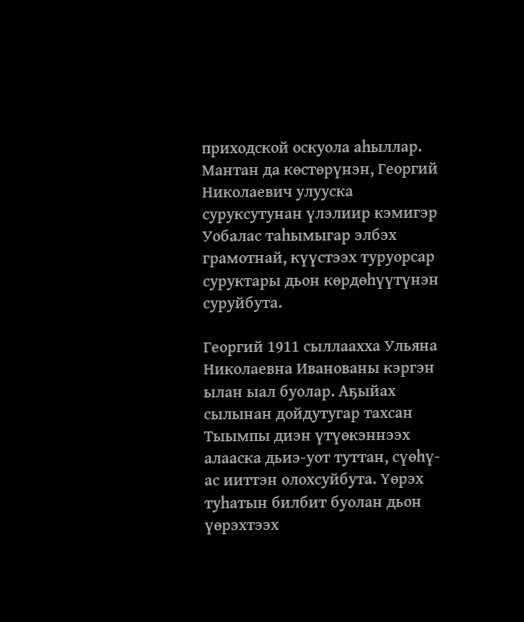приходской оскуола аһыллар. Мантан да көстөрүнэн, Георгий Николаевич улууска суруксутунан үлэлиир кэмигэр Уобалас таһымыгар элбэх грамотнай, күүстээх туруорсар суруктары дьон көрдөһүүтүнэн суруйбута.

Георгий 1911 сыллаахха Ульяна Николаевна Иванованы кэргэн ылан ыал буолар. Аҕыйах сылынан дойдутугар тахсан Тыымпы диэн үтүөкэннээх алааска дьиэ-уот туттан, сүөһү-ас ииттэн олохсуйбута. Үөрэх туһатын билбит буолан дьон үөрэхтээх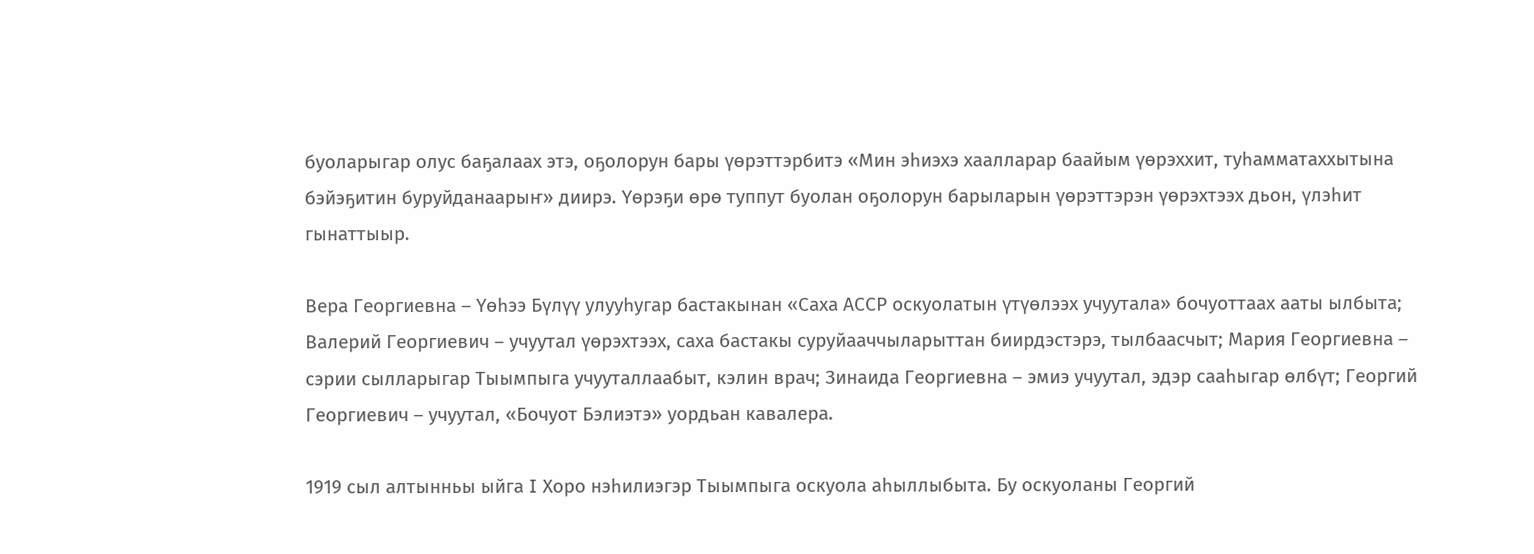буоларыгар олус баҕалаах этэ, оҕолорун бары үөрэттэрбитэ «Мин эһиэхэ хаалларар баайым үөрэххит, туһамматаххытына бэйэҕитин буруйданаарыҥ» диирэ. Үөрэҕи өрө туппут буолан оҕолорун барыларын үөрэттэрэн үөрэхтээх дьон, үлэһит гынаттыыр.

Вера Георгиевна – Үөһээ Бүлүү улууһугар бастакынан «Саха АССР оскуолатын үтүөлээх учуутала» бочуоттаах ааты ылбыта; Валерий Георгиевич – учуутал үөрэхтээх, саха бастакы суруйааччыларыттан биирдэстэрэ, тылбаасчыт; Мария Георгиевна – сэрии сылларыгар Тыымпыга учууталлаабыт, кэлин врач; Зинаида Георгиевна – эмиэ учуутал, эдэр сааһыгар өлбүт; Георгий Георгиевич – учуутал, «Бочуот Бэлиэтэ» уордьан кавалера.

1919 сыл алтынньы ыйга I Хоро нэһилиэгэр Тыымпыга оскуола аһыллыбыта. Бу оскуоланы Георгий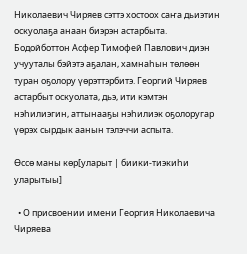Николаевич Чиряев сэттэ хостоох саҥа дьиэтин оскуолаҕа анаан биэрэн астарбыта. Бодойботтон Асфер Тимофей Павлович диэн учууталы бэйэтэ аҕалан, хамнаһын төлөөн туран оҕолору үөрэттэрбитэ. Георгий Чиряев астарбыт оскуолата, дьэ, ити кэмтэн нэһилиэгин, аттынааҕы нэһилиэк оҕолоругар үөрэх сырдык аанын тэлэччи аспыта.

Өссө маны көр[уларыт | биики-тиэкиһи уларытыы]

  • О присвоении имени Георгия Николаевича Чиряева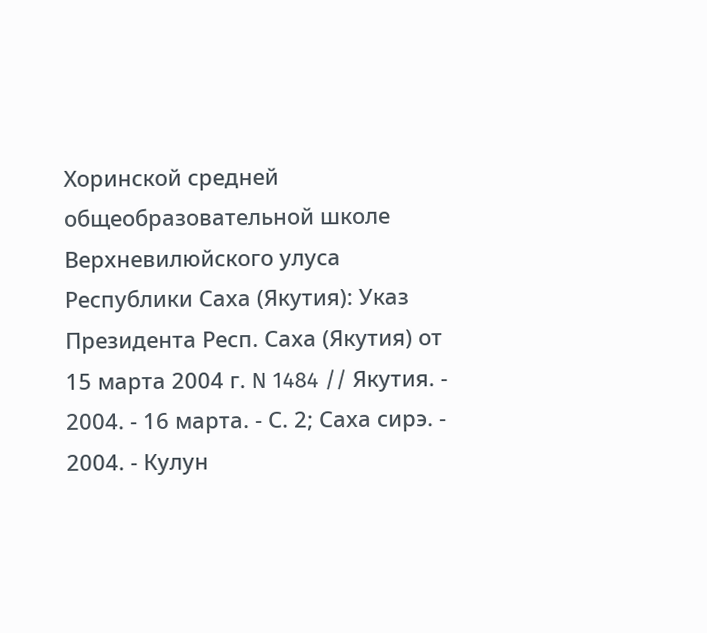Хоринской средней общеобразовательной школе Верхневилюйского улуса Республики Саха (Якутия): Указ Президента Респ. Саха (Якутия) от 15 марта 2004 г. N 1484 // Якутия. - 2004. - 16 марта. - С. 2; Саха сирэ. - 2004. - Кулун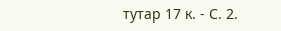тутар 17 к. - С. 2.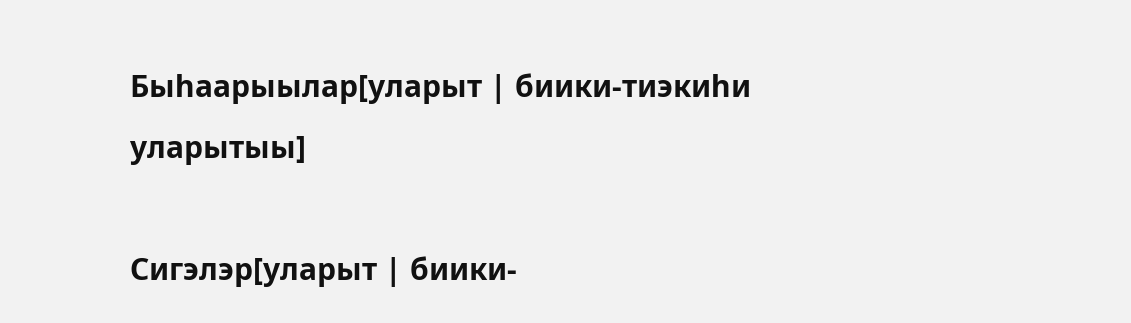Быһаарыылар[уларыт | биики-тиэкиһи уларытыы]

Сигэлэр[уларыт | биики-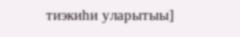тиэкиһи уларытыы]